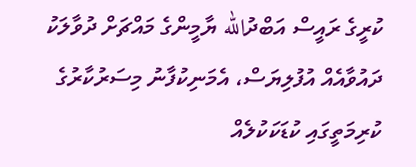ކުރީގެ ރައީސް އަބްދުالله ޔާމީންގެ މައްޗަށް ދުވާލަކު ދައުވާއެއް އުފުލިޔަސް، އެމަނިކުފާނު މިސަރުކާރުގެ ކުރިމަތީގައި ކުޑަކަކުލެއް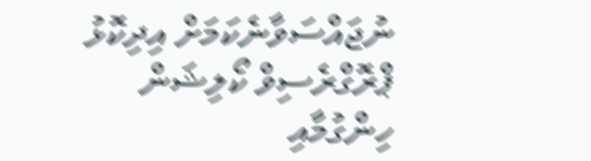ނުޖައްސަވާނެކަމަށް އިދިކޮޅު ޕްރޮގްރެސިވް ކޯލިޝަން ހިންގުމާއި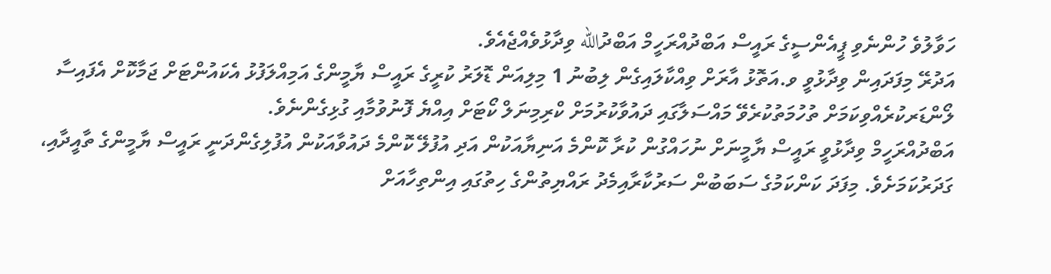ހަވާލުވެ ހުންނެވި ޕީއެންސީގެ ރައީސް އަބްދުއްރަހީމް އަބްދުالله ވިދާޅުވެއްޖެއެވެ.
އަދުރޭ މިފަދައިން ވިދާޅުވީ ވ.އަތޮޅު އާރަށް ވިއްކާލައިގެން ލިބުނު 1 މިލިއަން ޑޮލަރު ކުރީގެ ރައީސް ޔާމީންގެ އަމިއްލަފުޅު އެކައުންޓަށް ޖަމާކޮށް އެފައިސާ ލޯންޑަރކުރެއްވިކަމަށް ތުހުމަތުކުރެވޭ މައްސަލާގައި ދައުވާކުރުމަށް ކްރިމިނަލް ކޯޓަށް އިއްޔެ ފޮނުވުމާއި ގުޅިގެންނެވެ.
އަބްދުއްރަހީމް ވިދާޅުވީ ރައީސް ޔާމީނަށް ނުހައްގުން ކުރާ ކޮންމެ އަނިޔާއަކުން އަދި އުފުލޭ ކޮންމެ ދައުވާއަކުން އުފުލިގެންދަނީ ރައީސް ޔާމީންގެ ތާއީދާއި، ގަދަރުކަމަށެވެ. މިފަދަ ކަންކަމުގެ ސަބަބުން ސަރުކާރާއިމެދު ރައްޔިތުންގެ ހިތުގައި އިންތިހާއަށް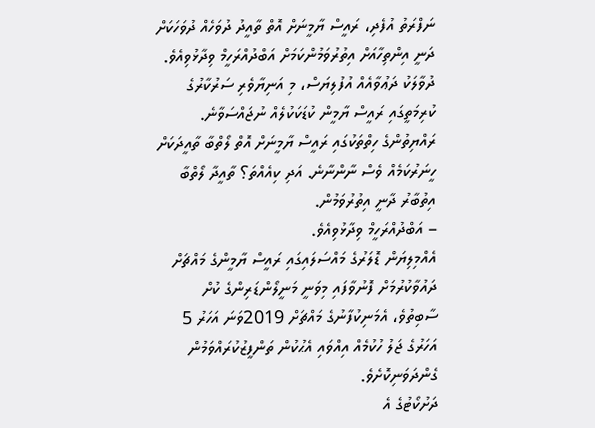ނަފްރަތު އުފެދި، ރައީސް ޔާމީނަށް އޮތް ތާއީދު ދުވަހެއް ދުވަހަކަށް ދަނީ އިންތިހާއަށް އިތުރުވަމުންކަމަށް އަބްދުއްރަހީމް ވިދާޅުވިއެވެ.
ދުވާލަކު ދަޢުވާއެއް އުފުލިޔަސް، މި އަނިޔާވެރި ސަރުކާރުގެ ކުރިމަތީގައި ރައީސް ޔާމީން ކުޑަކަކުލެއް ނުޖައްސަވާނެ. ރައްޔިތުންގެ ހިތްތަކުގައި ރައީސް ޔާމީނަށް އޮތް ލޯތްބާ ތާއީދަކަށް ހީނަރުކަމެއް ވެސް ނާންނާނެ. އަދި ކިއެއްތަ؟ ތާއީދާ ލޯތްބާ އިތުބާރު ދާނީ އިތުރުވަމުން.
– އަބްދުއްރަހީމް ވިދާޅުވިއެވެ.
އެއްމިލިޔަން ޑޮލަރުގެ މައްސަލައިގައި ރައީސް ޔާމީންގެ މައްޗަށް ދައުވާކުރުމަށް ފޮނުވާފައި މިވަނީ މަނީލޯންޑަރިންގެ ކުށް ސާބިތުވެ، އެމަނިކުފާނުގެ މައްޗަށް 2019ވަނަ އަހަރު 5 އަހަރުގެ ޖަލު ހުކުމެއް އިއްވައި އެޙުކުން ތަންފީޒުކުރައްވަމުން ގެންދަވަނިކޮށެވެ.
ދަށުކޯޓުގެ އެ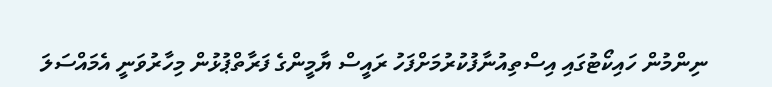ނިންމުން ހައިކޯޓުގައި އިސްތިއުނާފުކުރުމަށްފަހު ރައީސް ޔާމީންގެ ފަރާތްޕުޅުން މިހާރުވަނީ އެމައްސަލަ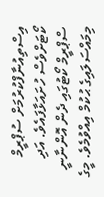އިސްތިއުނާފްކުރުމަށް ސުޕްރީމް ކޯޓަށްވެސް ހުށައަޅާފައެވެ. އަދި ސްޕްރީމް ކޯޓުގައި ދެން އޮންނާނީ މިމައްސަލައިގެ ޙުކުމް އިއްވުމެވެ. މީގެ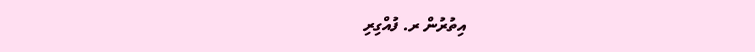އިތުރުން ރ. ފުއްގިރި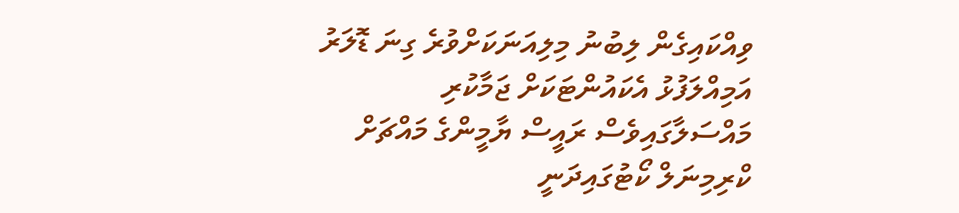ވިއްކައިގެން ލިބުނު މިލިއަނަކަށްވުރެ ގިނަ ޑޮލަރު އަމިއްލަފުޅު އެކައުންޓަކަށް ޖަމާކުރި މައްސަލާގައިވެސް ރައީސް ޔާމީންގެ މައްޗަށް ކްރިމިނަލް ކޯޓުގައިދަނީ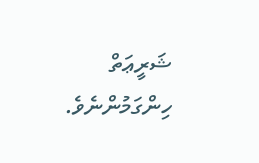ޝަރީޢަތް ހިންގަމުންނެވެ.